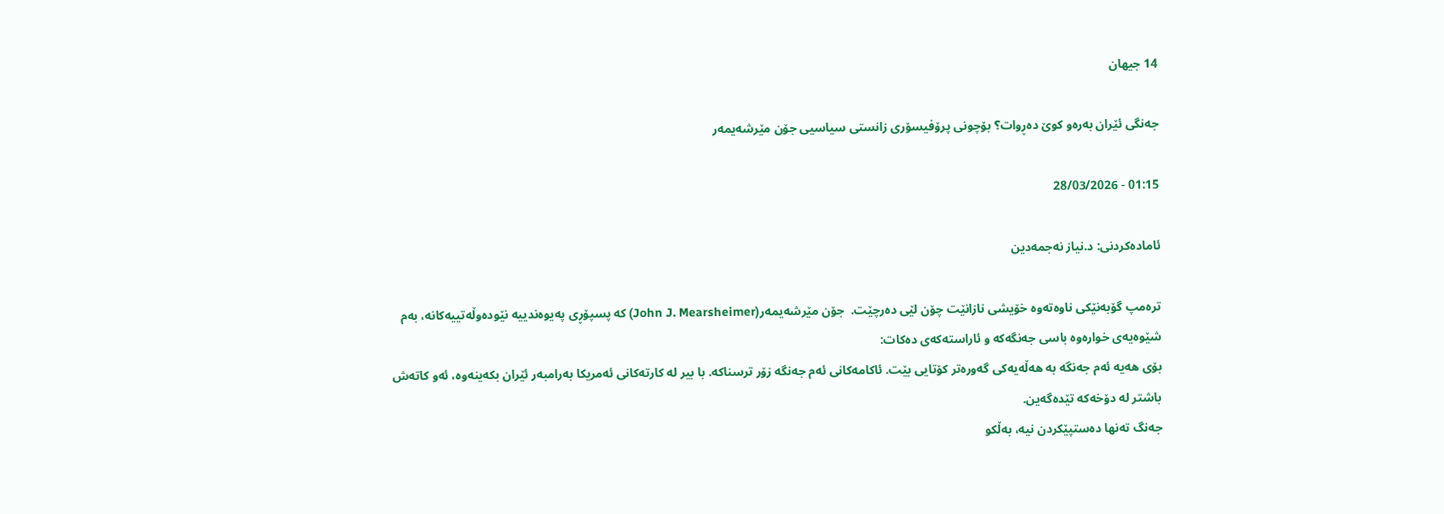14 جیهان

جەنگی ئێران بەرەو کوێ دەڕوات؟ بۆچونی پرۆفیسۆری زانستی سیاسیی جۆن مێرشەیمەر

01:15 - 28/03/2026

ئامادەکردنی: د.نیاز نەجمەدین

ترەمپ گۆبەنێکی ناوەتەوە خۆیشی نازانێت چۆن لێی دەرچێت.  جۆن مێرشەیمەر(John J. Mearsheimer) کە پسپۆڕی پەیوەندییە نێودەوڵەتییەکانە، بەم شێوەیەی خوارەوە باسی جەنگەکە و ئاراستەکەی دەکات:
بۆی هەیە ئەم جەنگە بە هەڵەیەکی گەورەتر کۆتایی بێت. ئاکامەکانی ئەم جەنگە زۆر ترسناکە. با بیر لە کارتەکانی ئەمریکا بەرامبەر ئێران بکەینەوە، ئەو کاتەش باشتر لە دۆخەکە تێدەگەین.
جەنگ تەنها دەستپێکردن نیە، بەڵکو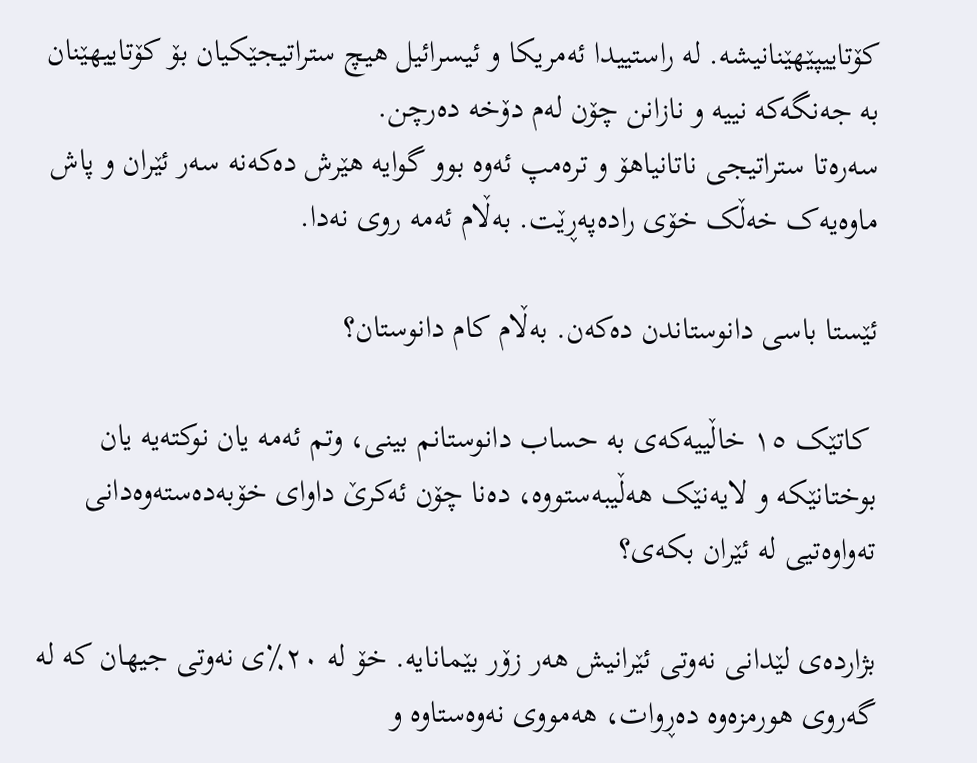کۆتاییپێهێنانیشە. لە راستییدا ئەمریکا و ئیسرائیل هیچ ستراتیجێکیان بۆ کۆتاییهێنان بە جەنگەکە نییە و نازانن چۆن لەم دۆخە دەرچن.
سەرەتا ستراتیجی ناتانیاهۆ و ترەمپ ئەوە بوو گوایە هێرش دەکەنە سەر ئێران و پاش ماوەیەک خەڵک خۆی رادەپەڕێت. بەڵام ئەمە روی نەدا.

ئێستا باسی دانوستاندن دەکەن. بەڵام کام دانوستان؟

 کاتێک ١٥ خاڵییەکەی بە حساب دانوستانم بینی، وتم ئەمە یان نوکتەیە یان بوختانێکە و لایەنێک هەڵیبەستووە، دەنا چۆن ئەکرێ داوای خۆبەدەستەوەدانی تەواوەتیی لە ئێران بکەی؟

بژاردەی لێدانی نەوتی ئێرانیش هەر زۆر بێمانایە. خۆ لە ٢٠٪ی نەوتی جیهان کە لە گەروی هورمزەوە دەڕوات، هەمووی نەوەستاوە و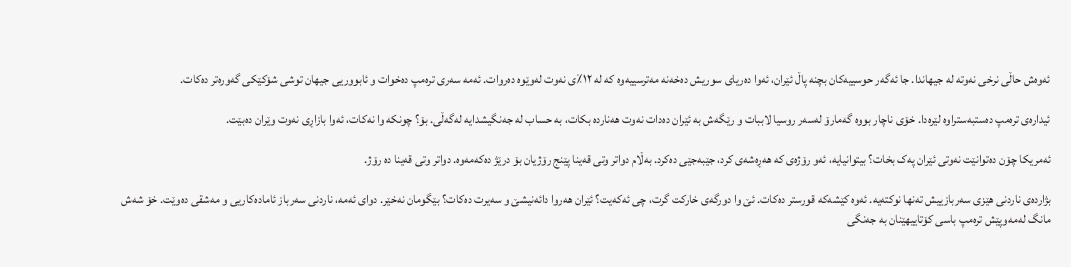ئەوەش حاڵی نرخی نەوتە لە جیهاندا. جا ئەگەر حوسییەکان بچنە پاڵ ئێران، ئەوا دەریای سوریش دەخەنە مەترسییەوە کە لە ١٢٪ی نەوت لەوێوە دەروات. ئەمە سەری ترەمپ دەخوات و ئابووریی جیهان توشی شۆکێکی گەورەتر دەکات.

ئیدارەی ترەمپ دەستبەستراوە لێرەدا. خۆی ناچار بووە گەمارۆ لەسەر روسیا لاببات و رێگەش بە ئێران دەدات نەوت هەناردە بکات، بە حساب لە جەنگیشدایە لەگەڵی. بۆ؟ چونکە وا نەکات، ئەوا بازاڕی نەوت وێران دەبێت.

ئەمریکا چۆن دەتوانێت نەوتی ئێران پەک بخات؟ بیتوانیایە، ئەو رۆژەی کە هەڕەشەی کرد، جێبەجێی دەکرد. بەڵام دواتر وتی قەینا پێنج رۆژیان بۆ درێژ دەکەمەوە. دواتر وتی قەینا دە رۆژ.

بژاردەی ناردنی هێزی سەربازییش تەنها نوکتەیە. ئەوە کێشەکە قورستر دەکات. ئێ وا دورگەی خارکت گرت، چی ئەکەیت؟ ئێران هەروا دائەنیشێ و سەیرت دەکات؟ بێگومان نەخێر. دوای ئەمە، ناردنی سەرباز ئامادەکاریی و مەشقی دەوێت. خۆ شەش مانگ لەمەوپێش ترەمپ باسی کۆتاییهێنان بە جەنگی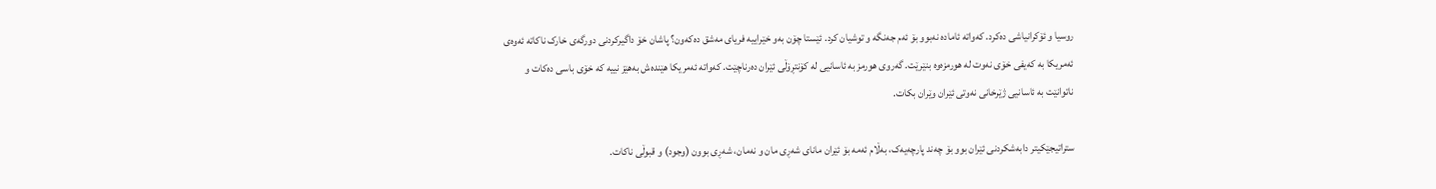روسیا و ئۆکرانیاشی دەکرد. کەواتە ئامادە نەبوو بۆ ئەم جەنگە و توشیان کرد. ئێستا چۆن بەو خێراییە فریای مەشق دەکەون؟ پاشان خۆ داگیرکردنی دورگەی خارک ناکاتە ئەوەی ئەمریکا بە کەیفی خۆی نەوت لە هورمزەوە بنێرێت. گەروی هورمز بە ئاسانیی لە کۆنتڕۆڵی ئێران دەرناچێت. کەواتە ئەمریکا هێندەش بەهێز نییە کە خۆی باسی دەکات و ناتوانێت بە ئاسانیی ژێرخانی نەوتی ئێران وێران بکات.

ستراتیجێکیتر دابەشکردنی ئێران بوو بۆ چەند پارچەیەک، بەڵام ئەمە بۆ ئێران مانای شەڕی مان و نەمان، شەڕی بوون (وجود) و قبوڵی ناکات.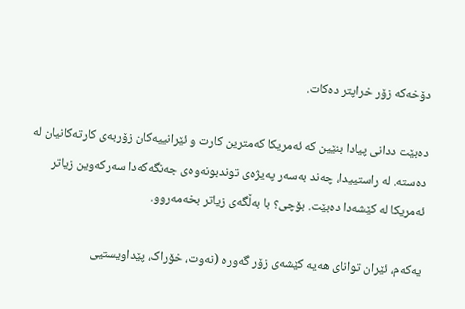دۆخەکە زۆر خراپتر دەکات.

دەبێت ددانی پیادا بنێین کە ئەمریکا کەمترین کارت و ئێرانییەکان زۆربەی کارتەکانیان لە دەستە. لە راستییدا، چەند بەسەر پەیژەی توندبونەوەی جەنگەکەدا سەرکەوین زیاتر ئەمریکا لە کێشەدا دەبێت. بۆچی؟ با بەڵگەی زیاتر بخەمەروو.

یەکەم، ئێران توانای هەیە کێشەی زۆر گەورە (نەوت، خۆراک، پێداویستیی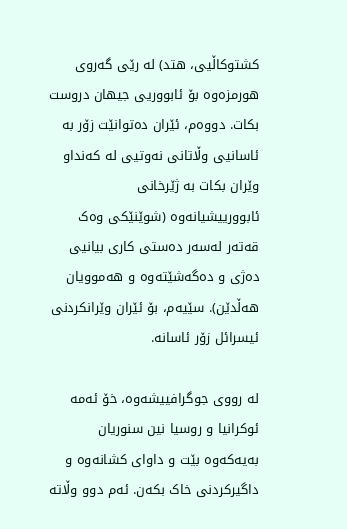کشتوکاڵیی، هتد) لە رێی گەروی هورمزەوە بۆ ئابووریی جیهان دروست بکات. دووەم، ئێران دەتوانێت زۆر بە ئاسانیی وڵاتانی نەوتیی لە کەنداو وێران بکات بە ژێرخانی ئابوورییشیانەوە (شوێنێکی وەک قەتەر لەسەر دەستی کاری بیانیی دەژی و دەگەشێتەوە و هەموویان هەڵدێن). سێیەم، بۆ ئێران وێرانکردنی ئیسرائل زۆر ئاسانە.

لە رووی جوگرافییشەوە، خۆ ئەمە ئوکرانیا و روسیا نین سنوریان بەیەکەوە بێت و داوای کشانەوە و داگیرکردنی خاک بکەن. ئەم دوو وڵاتە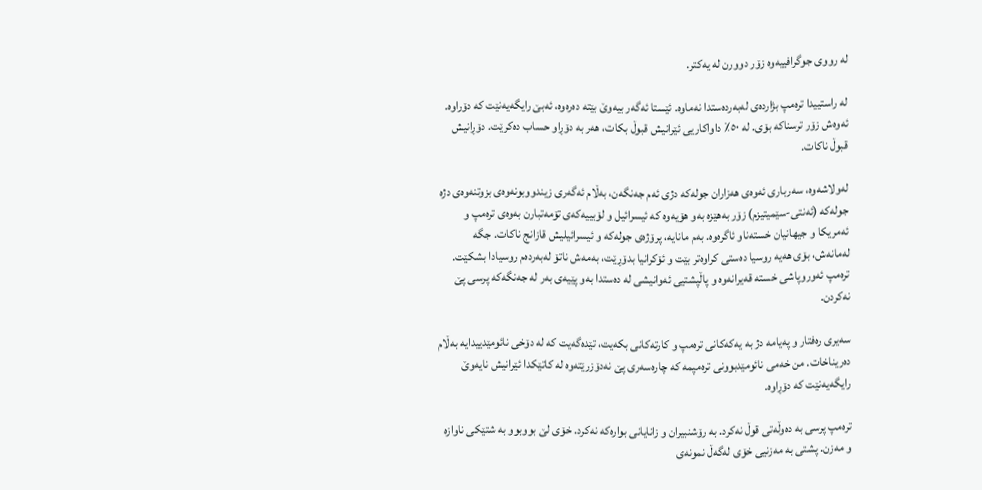لە رووی جوگرافییەوە زۆر دوورن لە یەکتر.

لە راستییدا ترەمپ بژاردەی لەبەردەستدا نەماوە. ئێستا ئەگەر بیەوێ بێتە دەرەوە، ئەبێ رایگەیەنێت کە دۆراوە. ئەوەش زۆر ترسناکە بۆی. لە ٥٠٪ داواکاریی ئێرانیش قبوڵ بکات، هەر بە دۆڕاو حساب دەکرێت. دۆڕانیش قبوڵ ناکات.

لەولاشەوە، سەرباری ئەوەی هەزاران جولەکە دژی ئەم جەنگەن، بەڵام ئەگەری زیندووبونەوەی بزوتنەوەی دژە جولەکە (ئەنتی-سێمیتیزم) زۆر بەهێزە بەو هۆیەوە کە ئیسرائیل و لۆبییەکەی تۆمەتبارن بەوەی ترەمپ و ئەمریکا و جیهانیان خستەناو ئاگرەوە. بەم مانایە، پرۆژەی جولەکە و ئیسرائیلیش قازانج ناکات. جگە لەمانەش، بۆی هەیە روسیا دەستی کراوەتر بێت و ئۆکرانیا بدۆڕێت، بەمەش ناتۆ لەبەردەم روسیادا بشکێت. ترەمپ ئەوروپاشی خستە قەیرانەوە و پاڵپشتیی ئەوانیشی لە دەستدا بەو پێیەی بەر لە جەنگەکە پرسی پێ نەکردن.

سەیری رەفتار و پەیامە دژ بە یەکەکانی ترەمپ و کارتەکانی بکەیت، تێدەگەیت کە لە دۆخی نائومێدییدایە بەڵام دەریناخات. من خەمی نائومێدبوونی ترەمپمە کە چارەسەری پێ نەدۆزرێتەوە لە کاتێکدا ئێرانیش نایەوێ رایگەیەنێت کە دۆڕاوە.

ترەمپ پرسی بە دەوڵەتی قوڵ نەکرد. بە رۆشنبیران و زانایانی بوارەکە نەکرد. خۆی لێ بووبوو بە شتێکی ناوازە و مەزن. پشتی بە مەزنیی خۆی لەگەڵ نمونەی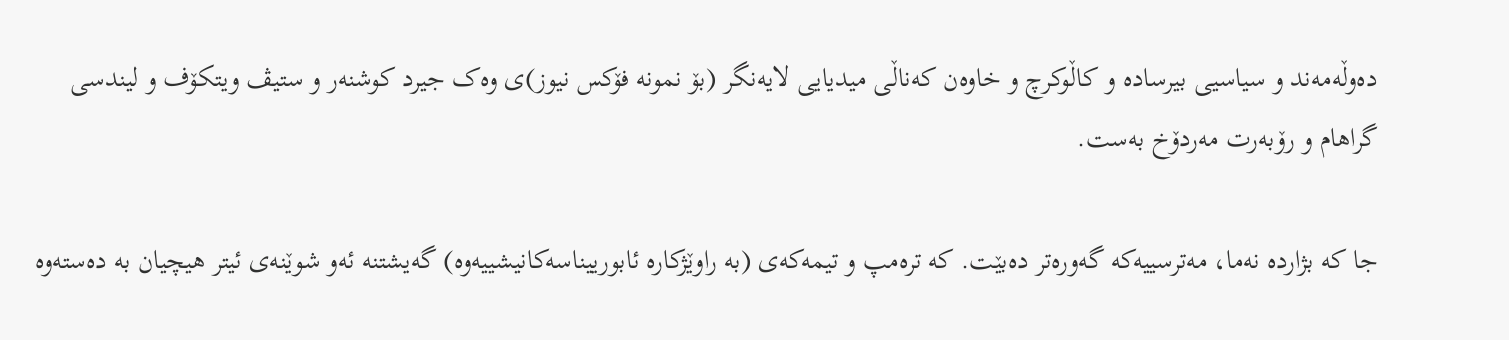دەوڵەمەند و سیاسیی بیرسادە و کاڵوکرچ و خاوەن کەناڵی میدیایی لایەنگر (بۆ نمونە فۆکس نیوز)ی وەک جیرد کوشنەر و ستیڤ ویتکۆف و لیندسی گراهام و رۆبەرت مەردۆخ بەست.

جا کە بژاردە نەما، مەترسییەکە گەورەتر دەبێت. کە ترەمپ و تیمەکەی (بە راوێژکارە ئابورییناسەکانیشییەوە) گەیشتنە ئەو شوێنەی ئیتر هیچیان بە دەستەوە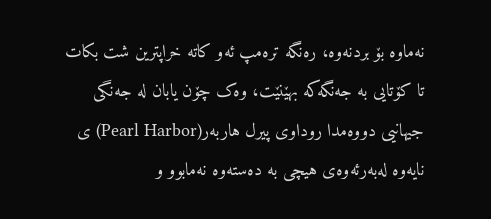نەماوە بۆ بردنەوە، رەنگە ترەمپ ئەو کاتە خراپترین شت بکات تا کۆتایی بە جەنگەکە بهێنێت، وەک چۆن یابان لە جەنگی جیهانیی دووەمدا روداوی پیرل هاربەر(Pearl Harbor) ی نایەوە لەبەرئەوەی هیچی بە دەستەوە نەمابوو و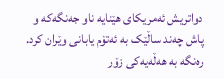دواتریش ئەمریکای هێنایە ناو جەنگەکە و پاش چەند ساڵێک بە ئەتۆم یابانی وێران کرد.
رەنگە بە هەڵەیەکی زۆر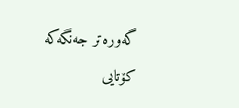گەورەتر جەنگەکە کۆتایی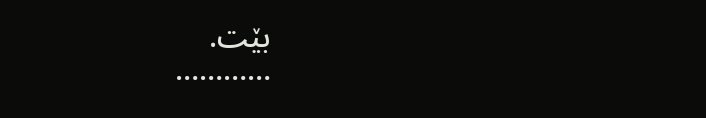بێت.
…………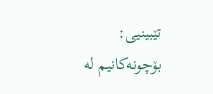تێبینیی: بۆچونەکانیم لە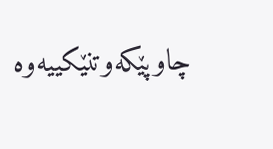چاوپێکەوتنێکییەوە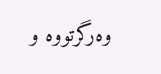وەرگرتووە و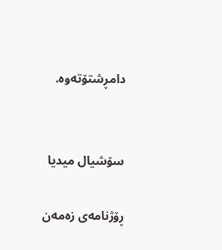دامڕشتۆتەوە.


سۆشیال میدیا

ڕۆژنامەی زەمەن